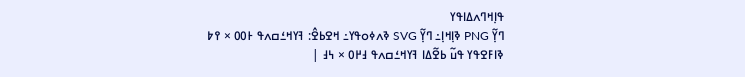ߟߊ߲ߞߣߍߡߊߟߌ
ߣߌ߲߬ PNG ߢߊ߲ߞߊ߲߸ ߣߌ߲߬ SVG ߢߍߦߋߟߌ߸ ߞߐߕߐ߮: ߔߌߞߑߛߍߟ ߅߀߀ × ߉߈ ߢߊߓߐߟߌ ߟߎ߬ ߕߐ߬ߡߊ ߔߌߞߑߛߍߟ ߃߂߀ × ߆߃ |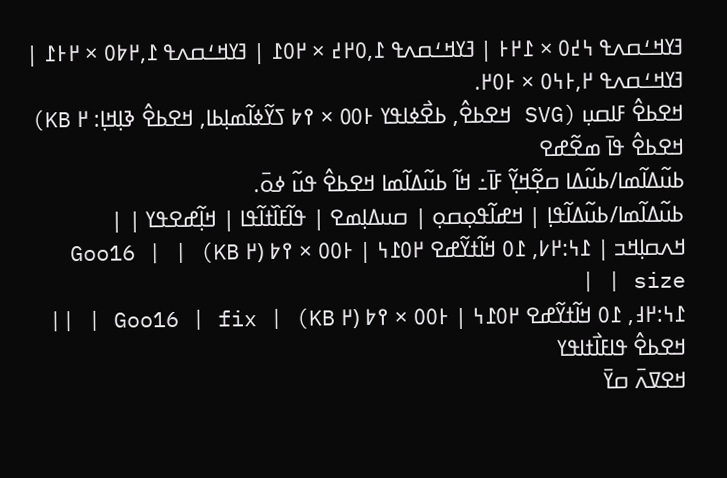ߔߌߞߑߛߍߟ ߆߄߀ × ߁߂߅ | ߔߌߞߑߛߍߟ ߁,߀߂߄ × ߂߀߁ | ߔߌߞߑߛߍߟ ߁,߂߈߀ × ߂߅߁ | ߔߌߞߑߛߍߟ ߂,߅߆߀ × ߅߀߂.
ߞߐߕߐ߮ ߓߊߛߎ߲ (SVG ߞߐߕߐ߮, ߕߐ߯ߦߊߟߌ ߅߀߀ × ߉߈ ߖߌ߬ߦߊ߬ߘߊ߲ߕߊ, ߞߐߕߐ߮ ߢߊ߲ߞߊ߲: ߂ KB)
ߞߐߕߐ߮ ߟߊ߫ ߘߐ߬ߝߐ
ߕߎ߬ߡߊ߬ߘߊ/ߕߎ߬ߡߊ ߛߐ߲߬ߞߌ߲߬ ߓߊ߫߸ ߞߊ߬ ߕߎ߬ߡߊ߬ߘߊ ߞߐߕߐ߮ ߟߎ߬ ߦߋ߫.
ߕߎ߬ߡߊ߬ߘߊ/ߕߎ߬ߡߊ߬ߟߊ߲ | ߞߝߊ߬ߟߋ߲ߛߋ߲ | ߛߎߡߊ߲ߘߐ | ߟߊ߬ߓߊ߰ߙߊ߬ߟߊ | ߞߊ߲߬ߝߐߟߌ | |
ߞߍߛߊ߲ߞߏ | ߁߆:߂߇, ߁߀ ߞߊ߬ߙߌ߬ߝߐ ߂߀߁߆ | ߅߀߀ × ߉߈ (߂ KB) | Goo16 | size | |
߁߆:߂߃, ߁߀ ߞߊ߬ߙߌ߬ߝߐ ߂߀߁߆ | ߅߀߀ × ߉߈ (߂ KB) | Goo16 | fix | ||
ߞߐߕߐ߮ ߟߊߓߊ߯ߙߊߟߌ
ߞߐߜߍ߫ ߛߌ߫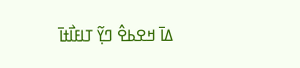ߡߊ߫ ߞߐߕߐ߮ ߣߌ߲߬ ߠߊߓߊ߯ߙߊ߫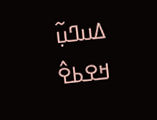ߡߎߣߎ߲߬
ߞߐߕߐ߮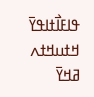ߟߊߓߊ߯ߙߊߟߌ߫ ߞߙߎߞߙߍ
ߥߞߌ߫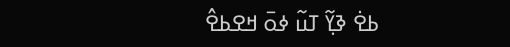ߕߐ߭ ߢߌ߲߬ ߠߎ߬ ߦߋ߫ ߞߐߕߐ߮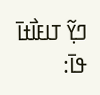ߣߌ߲߬ ߠߊߓߊ߯ߙߊ߫ ߟߊ߫: